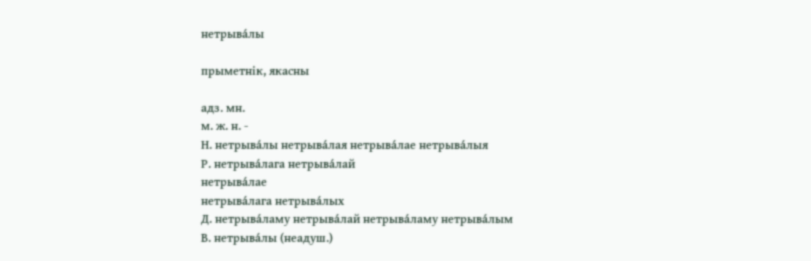нетрыва́лы

прыметнік, якасны

адз. мн.
м. ж. н. -
Н. нетрыва́лы нетрыва́лая нетрыва́лае нетрыва́лыя
Р. нетрыва́лага нетрыва́лай
нетрыва́лае
нетрыва́лага нетрыва́лых
Д. нетрыва́ламу нетрыва́лай нетрыва́ламу нетрыва́лым
В. нетрыва́лы (неадуш.)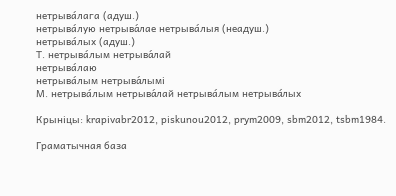нетрыва́лага (адуш.)
нетрыва́лую нетрыва́лае нетрыва́лыя (неадуш.)
нетрыва́лых (адуш.)
Т. нетрыва́лым нетрыва́лай
нетрыва́лаю
нетрыва́лым нетрыва́лымі
М. нетрыва́лым нетрыва́лай нетрыва́лым нетрыва́лых

Крыніцы: krapivabr2012, piskunou2012, prym2009, sbm2012, tsbm1984.

Граматычная база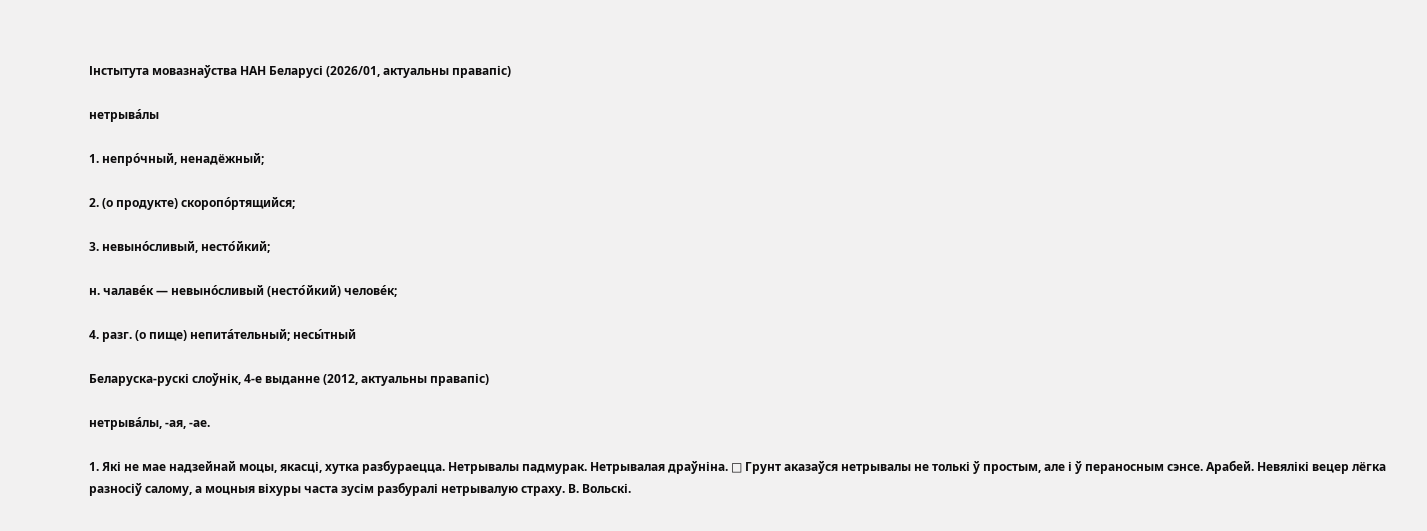Інстытута мовазнаўства НАН Беларусі (2026/01, актуальны правапіс)

нетрыва́лы

1. непро́чный, ненадёжный;

2. (о продукте) скоропо́ртящийся;

3. невыно́сливый, несто́йкий;

н. чалаве́к — невыно́сливый (несто́йкий) челове́к;

4. разг. (о пище) непита́тельный; несы́тный

Беларуска-рускі слоўнік, 4-е выданне (2012, актуальны правапіс)

нетрыва́лы, ‑ая, ‑ае.

1. Які не мае надзейнай моцы, якасці, хутка разбураецца. Нетрывалы падмурак. Нетрывалая драўніна. □ Грунт аказаўся нетрывалы не толькі ў простым, але і ў пераносным сэнсе. Арабей. Невялікі вецер лёгка разносіў салому, а моцныя віхуры часта зусім разбуралі нетрывалую страху. В. Вольскі.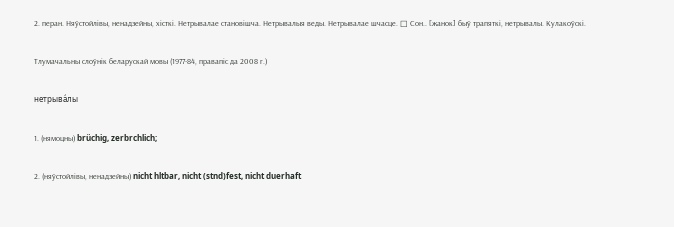2. перан. Няўстойлівы, ненадзейны, хісткі. Нетрывалае становішча. Нетрывалыя веды. Нетрывалае шчасце. □ Сон.. [жанок] быў трапяткі, нетрывалы. Кулакоўскі.

Тлумачальны слоўнік беларускай мовы (1977-84, правапіс да 2008 г.)

нетрыва́лы

1. (нямоцны) brüchig, zerbrchlich;

2. (няўстойлівы, ненадзейны) nicht hltbar, nicht (stnd)fest, nicht duerhaft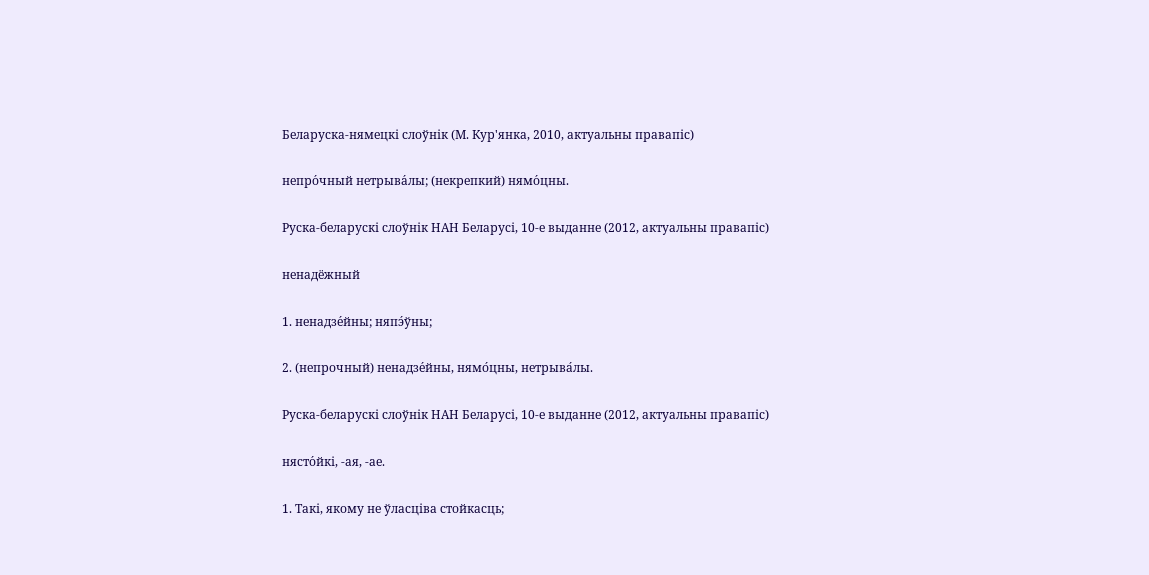Беларуска-нямецкі слоўнік (М. Кур'янка, 2010, актуальны правапіс)

непро́чный нетрыва́лы; (некрепкий) нямо́цны.

Руска-беларускі слоўнік НАН Беларусі, 10-е выданне (2012, актуальны правапіс)

ненадёжный

1. ненадзе́йны; няпэ́ўны;

2. (непрочный) ненадзе́йны, нямо́цны, нетрыва́лы.

Руска-беларускі слоўнік НАН Беларусі, 10-е выданне (2012, актуальны правапіс)

нясто́йкі, ‑ая, ‑ае.

1. Такі, якому не ўласціва стойкасць;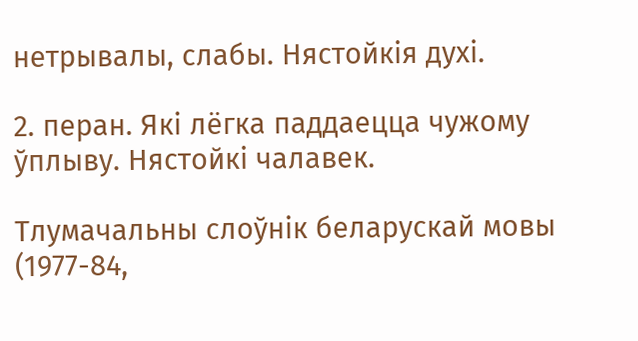нетрывалы, слабы. Нястойкія духі.

2. перан. Які лёгка паддаецца чужому ўплыву. Нястойкі чалавек.

Тлумачальны слоўнік беларускай мовы (1977-84,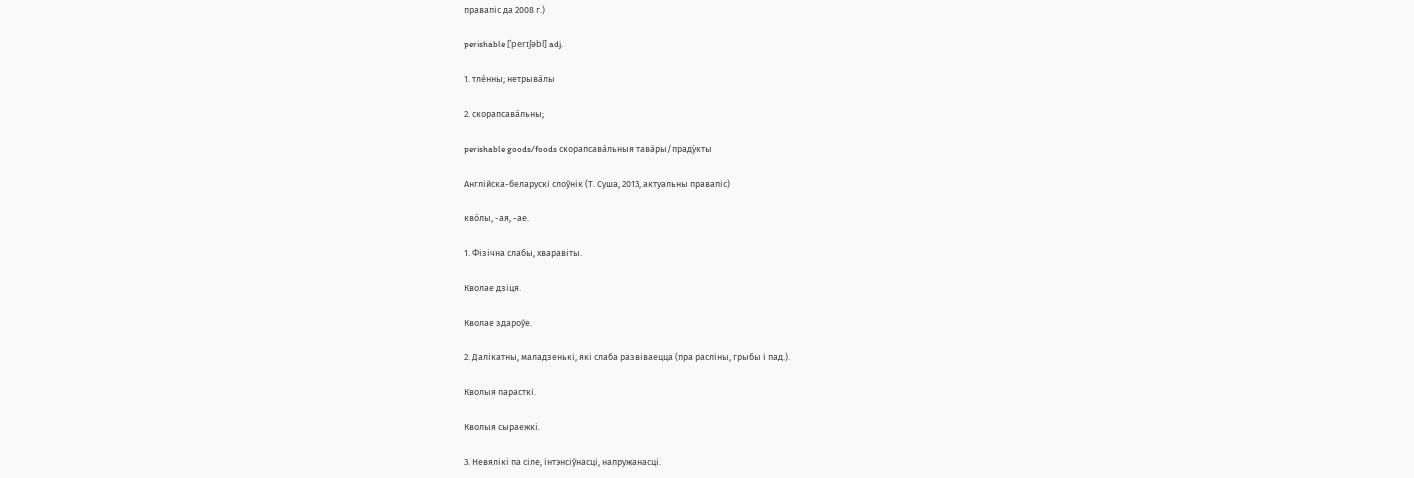правапіс да 2008 г.)

perishable [ˈperɪʃəbl] adj.

1. тле́нны; нетрыва́лы

2. скорапсава́льны;

perishable goods/foods скорапсава́льныя тава́ры/праду́кты

Англійска-беларускі слоўнік (Т. Суша, 2013, актуальны правапіс)

кво́лы, -ая, -ае.

1. Фізічна слабы, хваравіты.

Кволае дзіця.

Кволае здароўе.

2. Далікатны, маладзенькі, які слаба развіваецца (пра расліны, грыбы і пад.).

Кволыя парасткі.

Кволыя сыраежкі.

3. Невялікі па сіле, інтэнсіўнасці, напружанасці.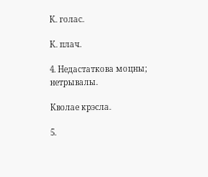К. голас.

К. плач.

4. Недастаткова моцны; нетрывалы.

Кволае крэсла.

5.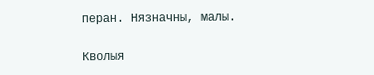перан. Нязначны, малы.

Кволыя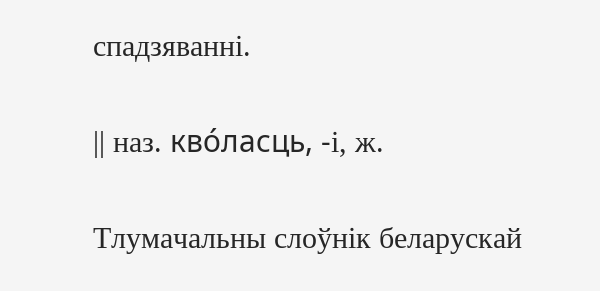спадзяванні.

|| наз. кво́ласць, -і, ж.

Тлумачальны слоўнік беларускай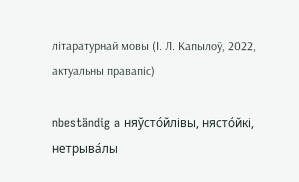літаратурнай мовы (І. Л. Капылоў, 2022, актуальны правапіс)

nbeständig a няўсто́йлівы, нясто́йкі, нетрыва́лы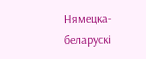Нямецка-беларускі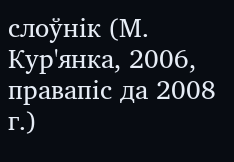слоўнік (М. Кур'янка, 2006, правапіс да 2008 г.)